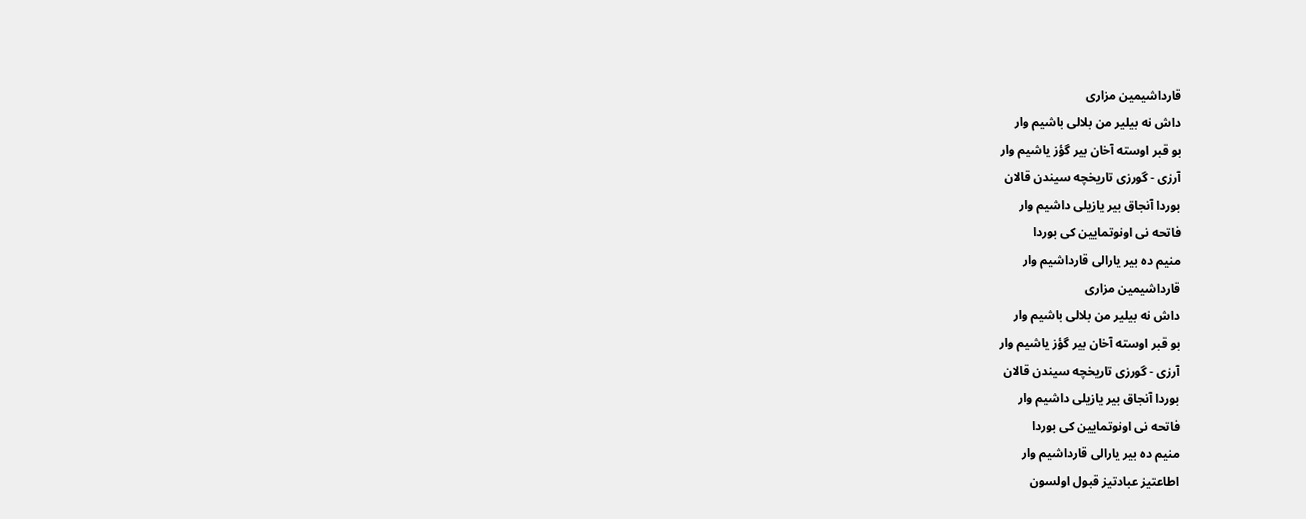قارداشیمین مزاری
داش نه بیلیر من بلالی باشیم وار
بو قبر اوسته آخان بیر گؤز یاشیم وار
آرزی - گورزی تاریخچه سیندن قالان
بوردا آنجاق بیر یازیلی داشیم وار
فاتحه نی اونوتمایین کی بوردا
منیم ده بیر یارالی قارداشیم وار
قارداشیمین مزاری
داش نه بیلیر من بلالی باشیم وار
بو قبر اوسته آخان بیر گؤز یاشیم وار
آرزی - گورزی تاریخچه سیندن قالان
بوردا آنجاق بیر یازیلی داشیم وار
فاتحه نی اونوتمایین کی بوردا
منیم ده بیر یارالی قارداشیم وار
اطاعتیز عبادتیز قبول اولسون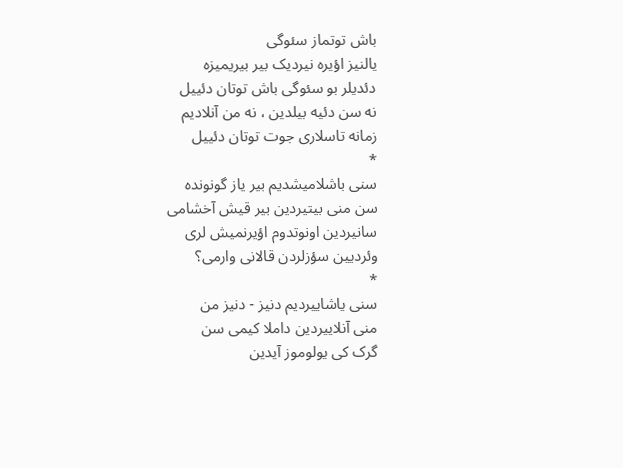باش توتماز سئوگی
یالنیز اؤیره نیردیک بیر بیریمیزه
دئدیلر بو سئوگی باش توتان دئییل
نه سن دئیه بیلدین ، نه من آنلادیم
زمانه تاسلاری جوت توتان دئییل
*
سنی باشلامیشدیم بیر یاز گونونده
سن منی بیتیردین بیر قیش آخشامی
سانیردین اونوتدوم اؤیرنمیش لری
وئردیین سؤزلردن قالانی وارمی؟
*
سنی یاشاییردیم دنیز - دنیز من
منی آنلاییردین داملا کیمی سن
گرک کی یولوموز آیدین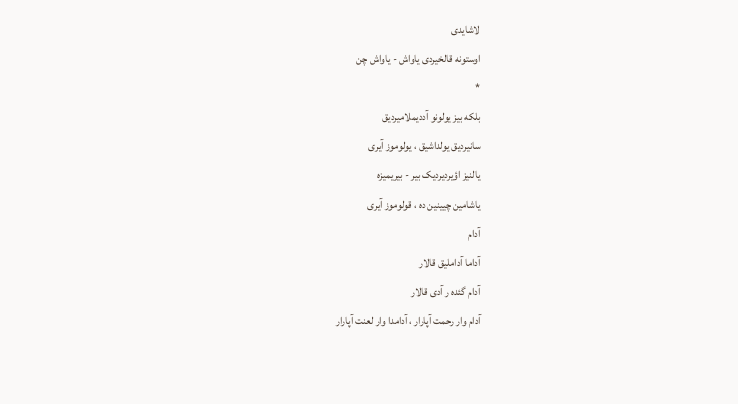لاشایدی
اوستونه قالخیردی یاواش - یاواش چن
*
بلکه بیز یولونو آددیملامیردیق
سانیردیق یولداشیق ، یولوموز آیری
یالنیز اؤیردیردیک بیر - بیریمیزه
یاشامین چیینین ده ، قولوموز آیری
آدام
آداما آداملیق قالار
آدام گئده ر آدی قالار
آدام وار رحمت آپارار ، آدامدا وار لعنت آپارار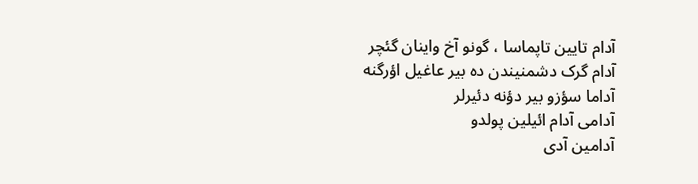آدام تایین تاپماسا ، گونو آخ واینان گئچر
آدام گرک دشمنیندن ده بیر عاغیل اؤرگنه
آداما سؤزو بیر دؤنه دئیرلر
آدامی آدام ائیلین پولدو
آدامین آدی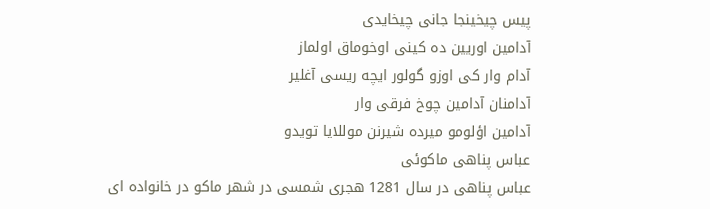پیس چیخینجا جانی چیخایدی
آدامین اوریین ده کینی اوخوماق اولماز
آدام وار کی اوزو گولور ایچه ریسی آغلیر
آدامنان آدامین چوخ فرقی وار
آدامین اؤلومو میرده شیرنن موللایا تویدو
عباس پناهی ماکوئی
عباس پناهی در سال 1281 هجری شمسی در شهر ماکو در خانواده ای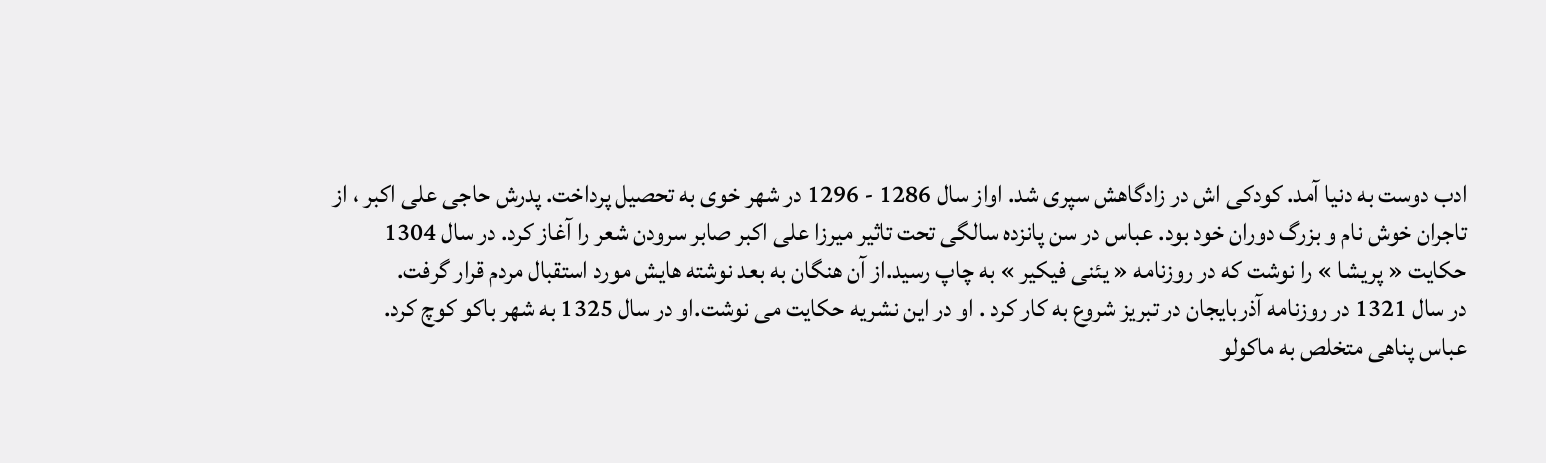ادب دوست به دنیا آمد. کودکی اش در زادگاهش سپری شد. اواز سال 1286 - 1296 در شهر خوی به تحصیل پرداخت. پدرش حاجی علی اکبر ، از تاجران خوش نام و بزرگ دوران خود بود. عباس در سن پانزده سالگی تحت تاثیر میرزا علی اکبر صابر سرودن شعر را آغاز کرد. در سال 1304 حکایت « پریشا » را نوشت که در روزنامه « یئنی فیکیر » به چاپ رسید.از آن هنگان به بعد نوشته هایش مورد استقبال مردم قرار گرفت.
در سال 1321 در روزنامه آذربایجان در تبریز شروع به کار کرد . او در این نشریه حکایت می نوشت.او در سال 1325 به شهر باکو کوچ کرد.
عباس پناهی متخلص به ماکولو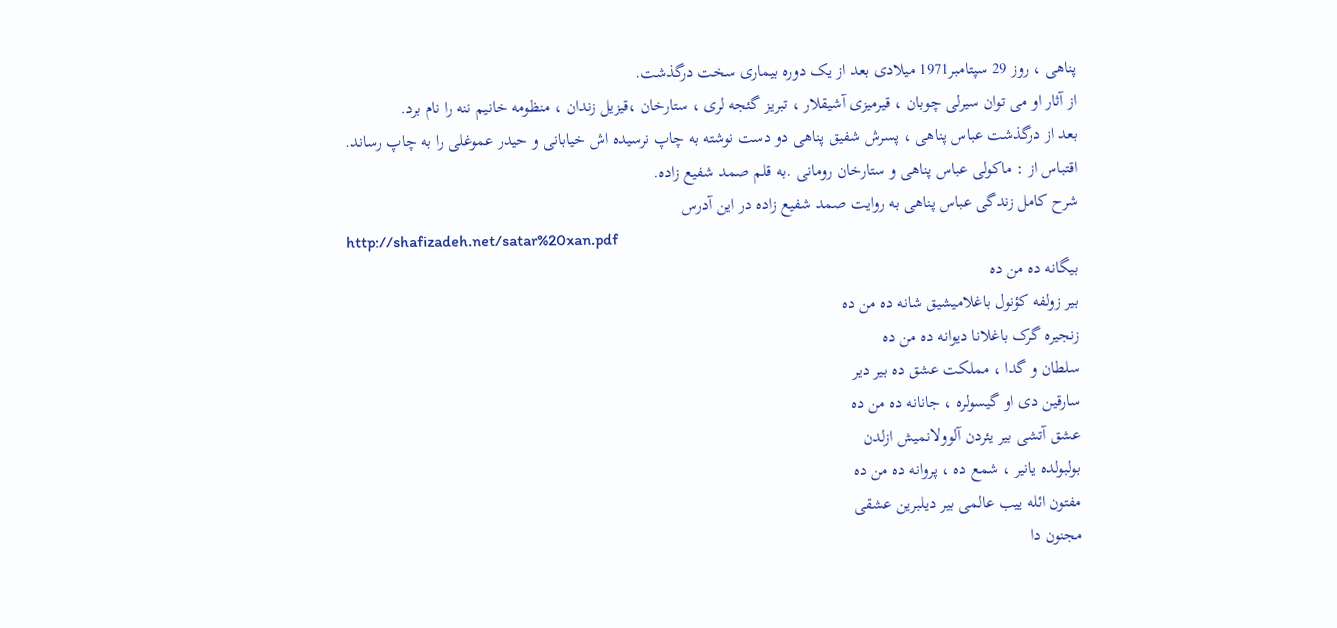پناهی ، روز 29 سپتامبر1971 میلادی بعد از یک دوره بیماری سخت درگذشت.
از آثار او می توان سیرلی چوبان ، قیرمیزی آشیقلار ، تبریز گئجه لری ، ستارخان ،قیزیل زندان ، منظومه خانیم ننه را نام برد.
بعد از درگذشت عباس پناهی ، پسرش شفیق پناهی دو دست نوشته به چاپ نرسیده اش خیابانی و حیدر عموغلی را به چاپ رساند.
اقتباس از : ماکولی عباس پناهی و ستارخان رومانی .به قلم صمد شفیع زاده.
شرح کامل زندگی عباس پناهی به روایت صمد شفیع زاده در این آدرس
http://shafizadeh.net/satar%20xan.pdf
بیگانه ده من ده
بیر زولفه کؤنول باغلامیشیق شانه ده من ده
زنجیره گرک باغلانا دیوانه ده من ده
سلطان و گدا ، مملکت عشق ده بیر دیر
سارقین دی او گیسولره ، جانانه ده من ده
عشق آتشی بیر یئردن آلوولانمیش ازلدن
بولبولده یانیر ، شمع ده ، پروانه ده من ده
مفتون ائله ییب عالمی بیر دیلبرین عشقی
مجنون دا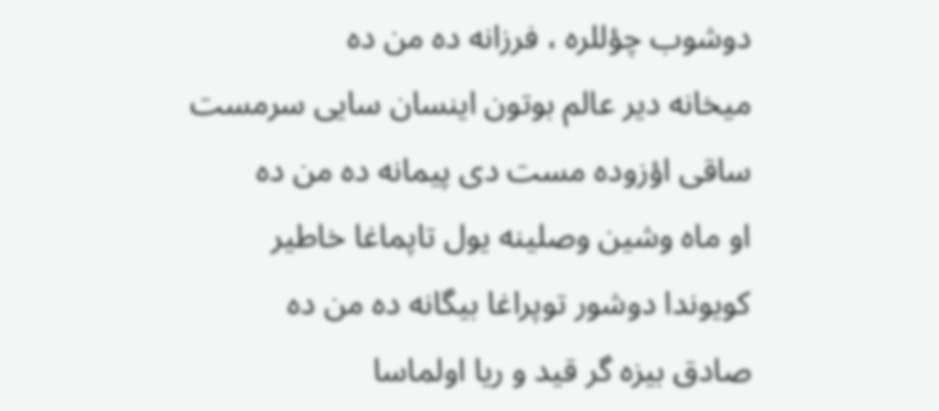دوشوب چؤللره ، فرزانه ده من ده
میخانه دیر عالم بوتون اینسان سایی سرمست
ساقی اؤزوده مست دی پیمانه ده من ده
او ماه وشین وصلینه یول تاپماغا خاطیر
کویوندا دوشور توپراغا بیگانه ده من ده
صادق بیزه گر قید و ریا اولماسا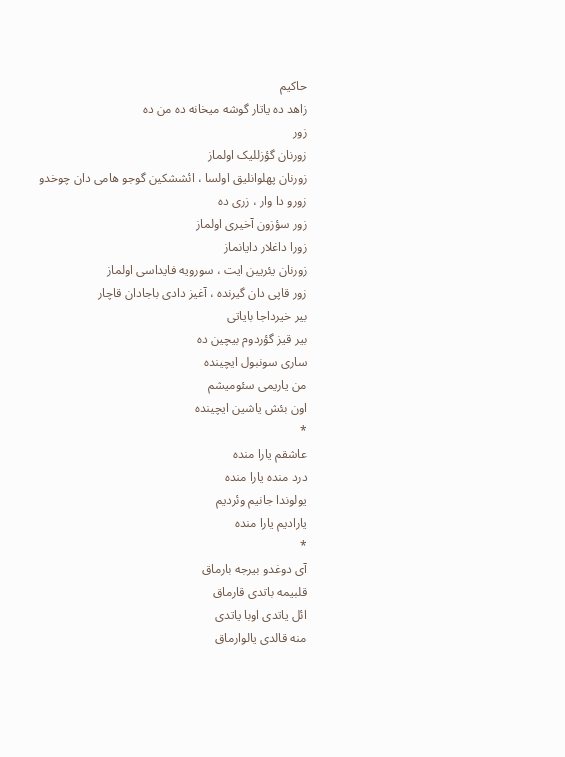حاکیم
زاهد ده یاتار گوشه میخانه ده من ده
زور
زورنان گؤزللیک اولماز
زورنان پهلوانلیق اولسا ، ائششکین گوجو هامی دان چوخدو
زورو دا وار ، زری ده
زور سؤزون آخیری اولماز
زورا داغلار دایانماز
زورنان یئریین ایت ، سورویه فایداسی اولماز
زور قاپی دان گیرنده ، آغیز دادی باجادان قاچار
بیر خیرداجا بایاتی
بیر قیز گؤردوم بیچین ده
ساری سونبول ایچینده
من یاریمی سئومیشم
اون بئش یاشین ایچینده
*
عاشقم یارا منده
درد منده یارا منده
یولوندا جانیم وئردیم
یارادیم یارا منده
*
آی دوغدو بیرجه بارماق
قلبیمه باتدی قارماق
ائل یاتدی اوبا یاتدی
منه قالدی یالوارماق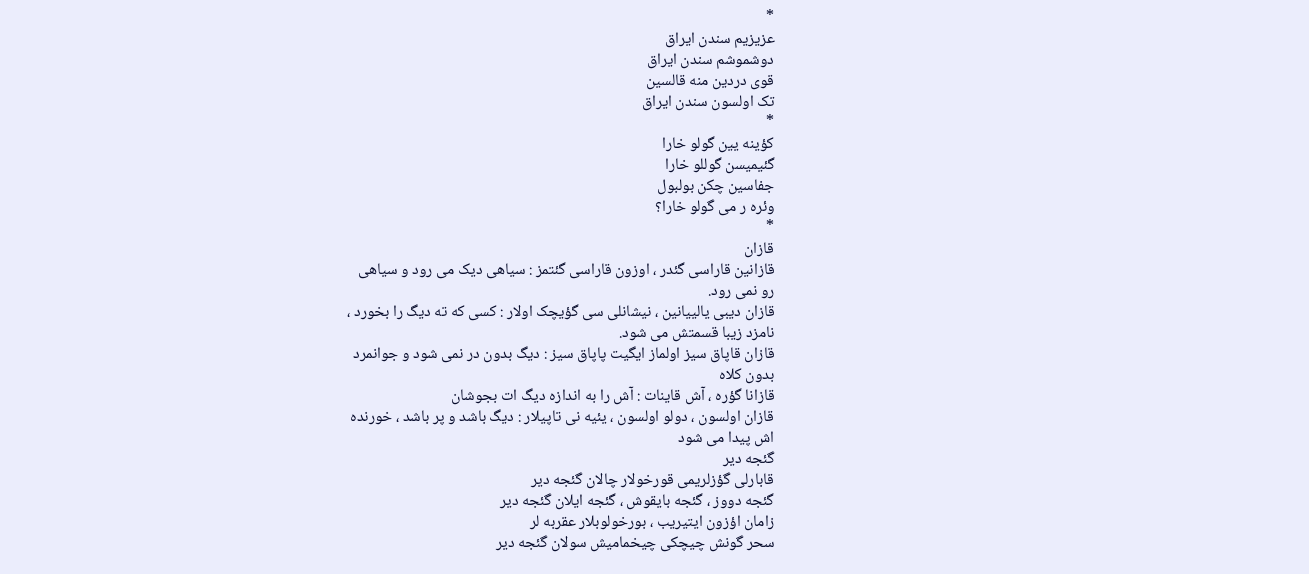*
عزیزیم سندن ایراق
دوشموشم سندن ایراق
قوی دردین منه قالسین
تک اولسون سندن ایراق
*
کؤینه یین گولو خارا
گئیمیسن گوللو خارا
جفاسین چکن بولبول
وئره ر می گولو خارا؟
*
قازان
قازانین قاراسی گئدر ، اوزون قاراسی گئتمز : سیاهی دیک می رود و سیاهی
رو نمی رود.
قازان دیبی یالییانین ، نیشانلی سی گؤیچک اولار : کسی که ته دیگ را بخورد ،
نامزد زیبا قسمتش می شود.
قازان قاپاق سیز اولماز ایگیت پاپاق سیز : دیگ بدون در نمی شود و جوانمرد
بدون کلاه
قازانا گؤره ، آش قاینات : آش را به اندازه دیگ ات بجوشان
قازان اولسون ، دولو اولسون ، یئیه نی تاپیلار : دیگ باشد و پر باشد ، خورنده
اش پیدا می شود
گئجه دیر
قابارلی گؤزلریمی قورخولار چالان گئجه دیر
گئجه دووز ، گئجه بایقوش ، گئجه ایلان گئجه دیر
زامان اؤزون ایتیریب ، بورخولوبلار عقربه لر
سحر گونش چیچکی چیخمامیش سولان گئجه دیر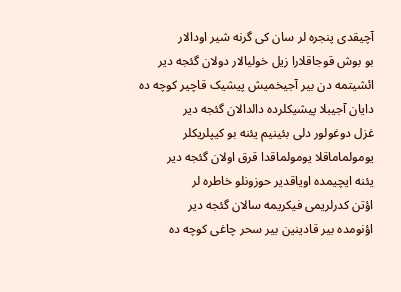آچیقدی پنجره لر سان کی گرنه شیر اودالار
بو بوش قوجاقلارا زیل خولیالار دولان گئجه دیر
ائشیتمه دن بیر آجیخمیش پیشیک قاچیر کوچه ده
دایان آجیبلا پیشیکلرده دالدالان گئجه دیر
غزل دوغولور دلی بئینیم یئنه بو کیپلریکلر
یومولماماقلا یومولماقدا قرق اولان گئجه دیر
یئنه ایچیمده اویاقدیر حوزونلو خاطره لر
اؤتن کدرلریمی فیکریمه سالان گئجه دیر
اؤنومده بیر قادینین بیر سحر چاغی کوچه ده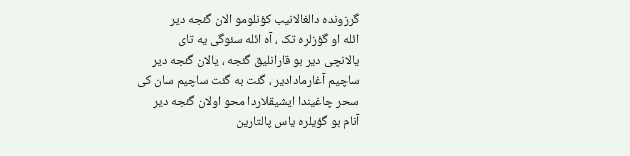گرزونده دالغالانیب کؤنلومو الان گئجه دیر
ائله او گؤزلره تک ، آه ائله سئوگی یه تای
یالانچی دیر بو قارانلیق گئجه ، یالان گئجه دیر
ساچیم آغارمادادیر ، گئت به گئت ساچیم سان کی
سحر چاغیندا ایشیقلاردا محو اولان گئجه دیر
آنام بو گؤیلره یاس پالتارین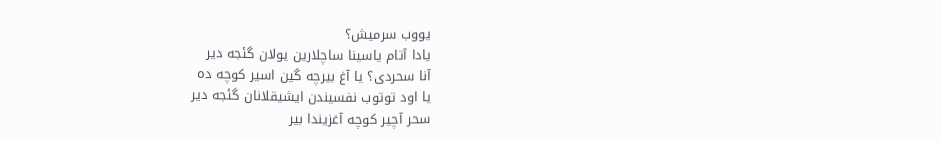یووب سرمیش؟
یادا آتام یاسینا ساچلارین یولان گئجه دیر
آنا سحردی؟ یا آغ بیرچه گین اسیر کوچه ده
یا اود توتوب نفسیندن ایشیقلانان گئجه دیر
سحر آچیر کوچه آغزیندا بیر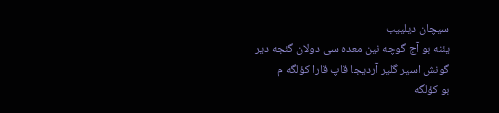سیچان دیلییب
یئنه بو آج گوچه نین معده سی دولان گئجه دیر
گونش اسیر گلیر آردیجا قاپ قارا کؤلگه م
بو کؤلگه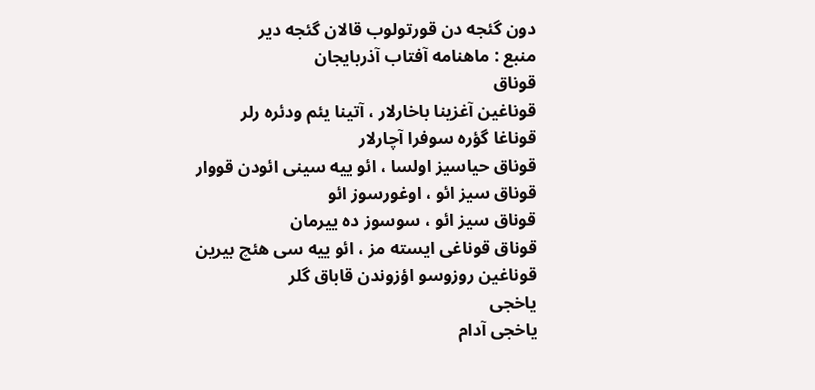دون گئجه دن قورتولوب قالان گئجه دیر
منبع : ماهنامه آفتاب آذربایجان
قوناق
قوناغین آغزینا باخارلار ، آتینا یئم ودئره رلر
قوناغا گؤره سوفرا آچارلار
قوناق حیاسیز اولسا ، ائو ییه سینی ائودن قووار
قوناق سیز ائو ، اوغورسوز ائو
قوناق سیز ائو ، سوسوز ده ییرمان
قوناق قوناغی ایسته مز ، ائو ییه سی هئچ بیرین
قوناغین روزوسو اؤزوندن قاباق گلر
یاخجی
یاخجی آدام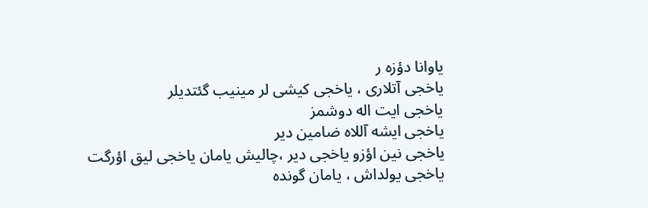یاوانا دؤزه ر
یاخجی آتلاری ، یاخجی کیشی لر مینیب گئتدیلر
یاخجی ایت اله دوشمز
یاخجی ایشه آللاه ضامین دیر
یاخجی نین اؤزو یاخجی دیر ،چالیش یامان یاخجی لیق اؤرگت
یاخجی یولداش ، یامان گونده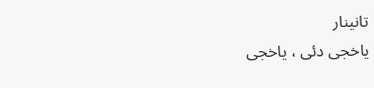تانینار
یاخجی دئی ، یاخجی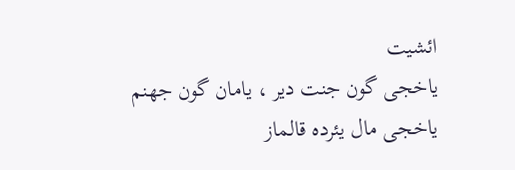ائشیت
یاخجی گون جنت دیر ، یامان گون جهنم
یاخجی مال یئرده قالماز